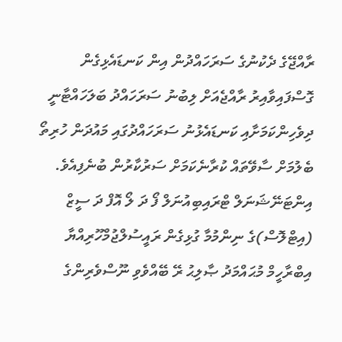ރާއްޖޭގެ ދެކުނުގެ ސަރަހައްދުން އިން ކަނޑައެޅިގެން ގޮސްފައިވާއިރު ރާއްޖެއަށް ލިބުނު ސަރަހައްދު ބަލަހައްޓާނީ ދިވެހިންކަމަށާއި ކަނޑައެޅުނު ސަރަހައްދުގައި މައުދަން ހުރިތޯ ބެލުމަށް ސާވޭތައް ކުރާނެކަމަށް ސަރުކާރުން ބުނެފިއެވެ.
އިންޓަނޭޝަނަލް ޓްރައިބިއުނަލް ފޯ ދަ ލޯ އޮފް ދަ ސީޒް (އިޓްލޮސް)ގެ ނިންމުމާ ގުޅިގެން ރައީސުލްޖުމްހޫރިއްޔާ އިބްރާހީމް މުޙައްމަދު ޞާލިޙު ރޭ ބޭއްވެވި ނޫސްވެރިންގެ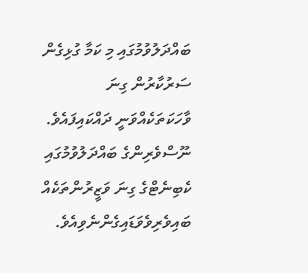ބައްދަލުވުމުގައި މި ކަމާ ގުޅިގެން ސަރުކާރުން ގިނަ ވާހަކަތަކެއްވަނީ ދައްކައިފައެވެ.
ނޫސްވެރިންގެ ބައްދަލުވުމުގައި ކެބިނެޓްގެ ގިނަ ވަޒީރުންތަކެއް ބައިވެރިވެވަޑައިގެންނެވިއެވެ.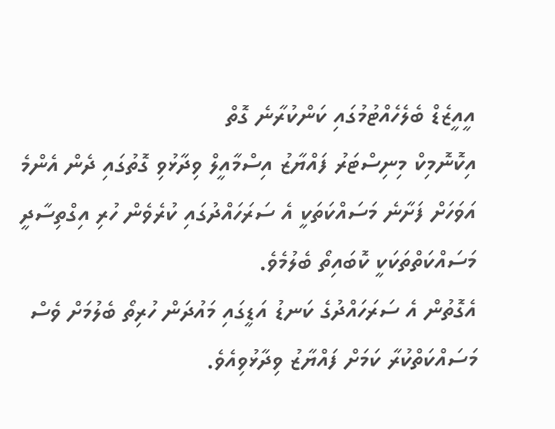އީއީޒެޑް ބެލެހެއްޓުމުގައި ކަންކުރާނެ ގޮތް
އިކޮނޮމިކް މިނިސްޓަރު ފައްޔާޒު އިސްމާއީލް ވިދާޅުވި ގޮތުގައި ދެން އެންމެ އަވަހަށް ފަށާނެ މަސައްކަތަކީ އެ ސަރަހައްދުގައި ކުރެވެން ހުރި އިގްތިސާދީ މަސައްކަތްތަކަކީ ކޮބައިތޯ ބެލުމެވެ.
އެގޮތުން އެ ސަރަހައްދުގެ ކަނޑު އަޑީގައި މައުދަން ހުރިތޯ ބެލުމަށް ވެސް މަސައްކަތްކުރާ ކަމަށް ފައްޔާޒު ވިދާޅުވިއެވެ.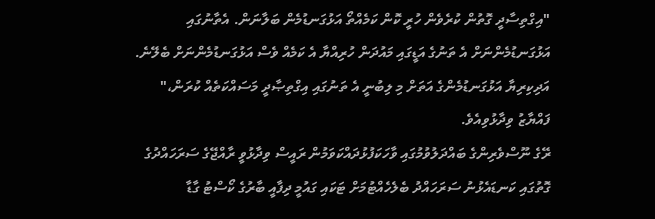"އިގްތިސާދީ ގޮތުން ކުރެވެން ހުރީ ކޮން ކަމެއްތޯ އަޅުގަނޑުމެން ބަލާނަން. އެތާނުގައި އަޅުގަނޑުމެންނަށް އެ ތަނުގެ އަޑީގައި މައުދަން ހުރިއްޔާ އެ ކަމެއް ވެސް އަޅުގަނޑުމެންނަށް ބެލޭނެ. އަދިކިރިޔާ އަޅުގަނޑުމެންގެ އަތަށް މި ލިބުނީ އެ ތަނުގައި އިގްތިޞާދީ މަސައްކަތެއް ކުރަން،" ފައްޔާޒު ވިދާޅުވިއެވެ.
ރޭގެ ނޫސްވެރިންގެ ބައްދަލުވުމުގައި ވާހަކަފުޅުދައްކަވަމުން ރައީސް ވިދާޅުވީ ރާއްޖޭގެ ސަރަހައްދުގެ ގޮތުގައި ކަނޑައެޅުނު ސަރަހައްދު ބެލެހެއްޓުމަށް ޓަކައި ގައުމީ ދިފާއީ ބާރުގެ ކޯސްޓު ގާޑާ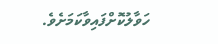ހަވާލުކޮށްފައިވާކަމަށެވެ.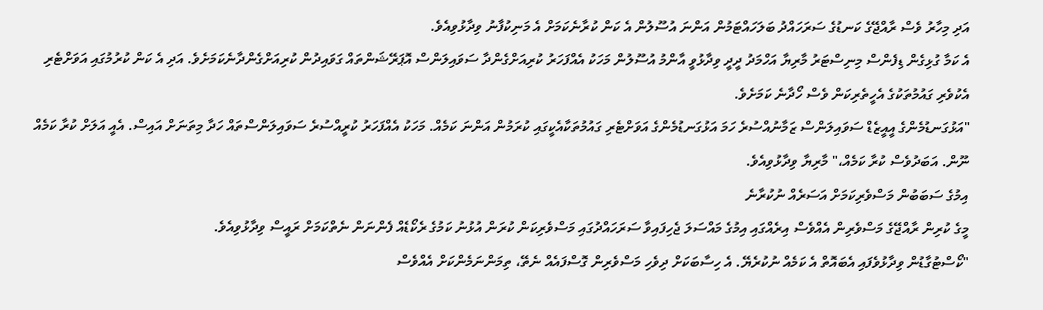އަދި މިހާރު ވެސް ރާއްޖޭގެ ކަނޑުގެ ސަރަހައްދު ބަލަހައްޓަމުން އަންނަ އުސޫލުން އެ ކަން ކުރާނެކަމަށް އެ މަނިކުފާނު ވިދާޅުވިއެވެ.
އެ ކަމާ ގުޅިގެން ޑިފެންސް މިނިސްޓަރު މާރިޔާ އަހްމަދު ދީދީ ވިދާޅުވީ އާންމު އުސޫލުން މަހަކު އެއްފަހަރު ކުރިއަށްގެންދާ ސަވައިލަންސް އޮޕަރޭޝަންތައް ގަވައިދުން ކުރިއަށްގެންދާނެކަމަށެވެ. އަދި އެ ކަން ކުރުމުގައި އަވަށްޓެރި އެކުވެރި ގައުމުތަކުގެ އެހީތެރިކަން ވެސް ހޯދާނެ ކަމަށެވެ.
"އަޅުގަނޑުމެންގެ އީއީޒެޑް ސަވައިލަންސް ޒަމާނުއްސުރެ ހަމަ އަޅުގަނޑުމެންގެ އަވަށްޓެރި ގައުމުތަކާއެކީގައި ކުރަމުން އަންނަ ކަމެއް. މަހަކު އެއްފަހަރު ކުރީއްސުރެ ސަވައިލަންސްތައް ހަދާ މިތަނަށް އައިސް. އެއީ އަލަށް ކުރާ ކަމެއް ނޫން. އަބަދުވެސް ކުރާ ކަމެއް،" މާރިޔާ ވިދާޅުވިއެވެ.
އިމުގެ ސަބަބުން މަސްވެރިކަމަށް އަސަރެއް ނުކުރާނެ
މީގެ ކުރިން ރާއްޖޭގެ މަސްވެރިން އެއްވެސް އިރެއްގައި އިމުގެ މައްސަލަ ޖެހިފައިވާ ސަރަހައްދުގައި މަސްވެރިކަން ކުރަން އުޅުނު ކަމުގެ ރެކޯޑެއް ފެންނަން ނެތްކަމަށް ރައީސް ވިދާޅުވިއެވެ.
"ކޯސްޓުގާޑުން ވިދާޅުވެފައި އެބައޮތް އެ ކަމެއް ނުކުރެޔޭ. އެ ހިސާބަކަށް ދިވެހި މަސްވެރިން ގޮސްފައެއް ނެތޭ، ތިމަންނަމެންކަށް އެއްވެސް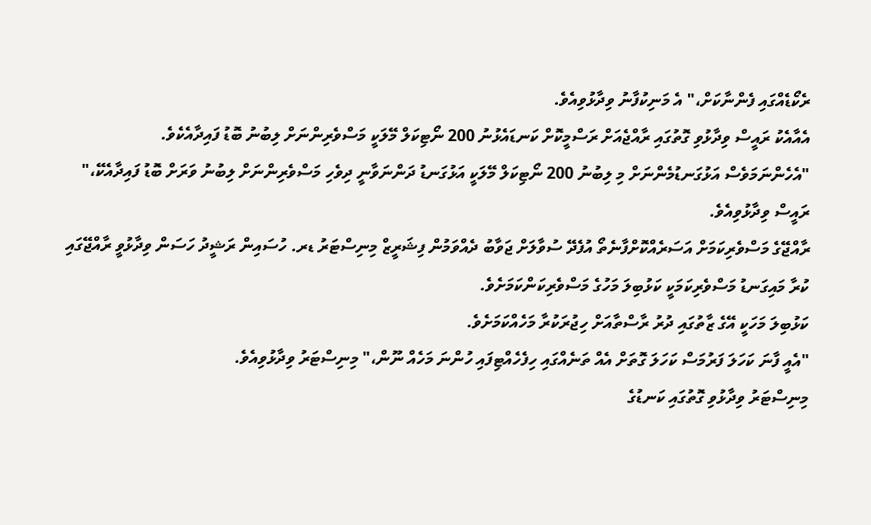ރެކޯޑެއްގައި ފެންނާކަށް،" އެ މަނިކުފާނު ވިދާޅުވިއެވެ.
އެއާއެކު ރައީސް ވިދާޅުވި ގޮތުގައި ރާއްޖެއަށް ރަސްމީކޮށް ކަނޑައެޅުނު 200 ނޯޓިކަލް މޭލަކީ މަސްވެރިންނަށް ލިބުނު ބޮޑު ފައިދާއެކެވެ.
"އެހެންނަމަވެސް އަޅުގަނޑުމެންނަށް މި ލިބުނު 200 ނޯޓިކަލް މޭލަކީ އަޅުގަނޑު ދަންނަވާނީ ދިވެހި މަސްވެރިންނަށް ލިބުނު ވަރަށް ބޮޑު ފައިދާއެކޭ،" ރައީސް ވިދާޅުވިއެވެ.
ރާއްޖޭގެ މަސްވެރިކަމަށް އަސަރެއްކޮށްފާނެތޯ އުފެދޭ ސުވާލަށް ޖަވާބު ދެއްވަމުން ފިޝަރީޒް މިނިސްޓަރު ޑރ. ހުސައިން ރަޝީދު ހަސަން ވިދާޅުވީ ރާއްޖޭގައި ކުރާ މައިގަނޑު މަސްވެރިކަމަކީ ކަޅުބިލަ މަހުގެ މަސްވެރިކަންކަމަށެވެ.
ކަޅުބިލަ މަހަކީ އޭގެ ޒާތުގައި ދުރު ރާސްތާއަށް ހިޖުރަކުރާ މަހެއްކަމަށެވެ.
"އެއީ ފާނަ ކަހަލަ ފަރުމަސް ކަހަލަ ގޮތަށް އެއް ތަނެއްގައި ހިފެހެއްޓިފައި ހުންނަ މަހެއް ނޫން،" މިނިސްޓަރު ވިދާޅުވިއެވެ.
މިނިސްޓަރު ވިދާޅުވި ގޮތުގައި ކަނޑުގެ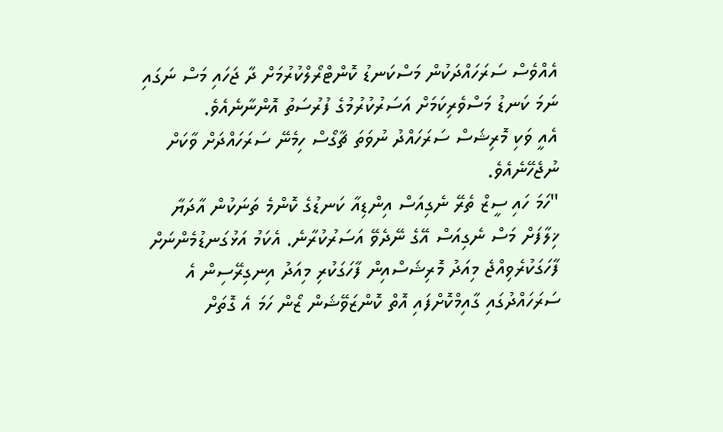އެއްވެސް ސަރަހައްދަކުން މަސްކަނޑު ކޮންޓްރޯލްކުރުމަށް ދާ ޖަހައި މަސް ނަގައި ނަމަ ކަނޑު މަސްވެރިކަމަށް އަސަރުކުރުމުގެ ފުރުސަތު އޮންނާނެއެވެ.
އެއީ ވަކި މޮރިޝަސް ސަރަހައްދު ނުވަތަ ޗާގޯސް ހިމެނޭ ސަރަހައްދަށް ވާކަށް ނުޖެހޭނެއެވެ.
"ހަމަ ހައި ސީޒް ތެރޭ ނެގިއަސް އިންޑިއާ ކަނޑުގެ ކޮންމެ ތަނަކުން އާދަޔާ ޚިލާފަށް މަސް ނެގިއަސް އޭގެ ނޭދެވޭ އަސަރުކުރާނެ. އެކަމު އަޅުގަނޑުމެންނަށް ފާހަގަކުރެވިއްޖެ މިއަދު މޮރިޝަސްއިން ފާހަގަކުރި މިއަދު އިނގިރޭސިން އެ ސަރަހައްދުގައި ގާއިމްކޮށްފައި އޮތް ކޮންޒަވޭޝަން ޒޯން ހަމަ އެ ގޮތަށް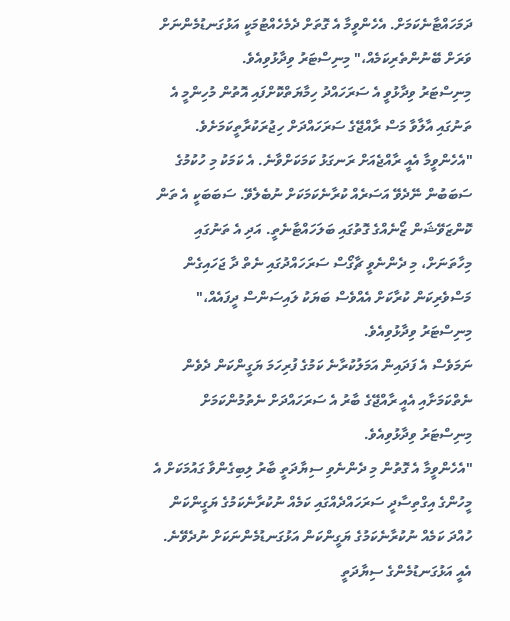ދަމަހައްޓާނެކަމަށް. އެހެންވީމާ އެ ގޮތަށް ދެމެހެއްޓުމަކީ އަޅުގަނޑުމެންނަށް ވަރަށް ބޭނުންތެރިކަމެއް،" މިނިސްޓަރު ވިދާޅުވިއެވެ.
މިނިސްޓަރު ވިދާޅުވީ އެ ސަރަހައްދު ހިމާޔަތްކޮށްފައި އޮތުން މުހިންމީ އެ ތަނުގައި އާލާވާ މަސް ރާއްޖޭގެ ސަރަހައްދަށް ހިޖުރަކުރާތީކަމަށެވެ.
"އެހެންވީމާ އެއީ ރާއްޖެއަށް ރަނގަޅު ކަމަކަށްވާނެ. އެ ކަމަކު މި ހުކުމުގެ ސަބަބުން ނޭދެވޭ އަސަރެއް ކުރާނެކަމަކަށް ނުބެލެވޭ. ސަބަބަކީ އެ ތަން ކޮންޒަވޭޝަން ޒޯނެއްގެ ގޮތުގައި ބަލަހައްޓާނެތީ. އަދި އެ ތަނުގައި މިހާތަނަށް، މި ދެންނެވީ ޗާގޯސް ސަރަހައްދުގައި ނެތް ދާ ޖަހައިގެން މަސްވެރިކަން ކުރާކަށް އެއްވެސް ބަޔަކު ލައިސަންސް ދީފައެއް،" މިނިސްޓަރު ވިދާޅުވިއެވެ.
ނަމަވެސް އެ ފަދައިން އަމަލުކުރާނެ ކަމުގެ ފުރިހަމަ ޔަގީންކަން ދެވެން ނެތްކަމަށާއި އެއީ ރާއްޖޭގެ ބާރު އެ ސަރަހައްދަށް ނެތުމުންކަމަށް މިނިސްޓަރު ވިދާޅުވިއެވެ.
"އެހެންވީމާ އެ ގޮތުން މި ދެންނެވި ސިޔާދަތީ ބާރު ލިބިގެންވާ ގައުމަކަށް އެ މީހުންގެ އިގްތިސާދީ ސަރަހައްދެއްގައި ކަމެއް ނުކުރާނެކަމުގެ ޔަގީންކަން ހުއްދަ ކަމެއް ނުކުރާނެކަމުގެ ޔަގީންކަން އަޅުގަނޑުމެންނަކަށް ނުދެވޭނެ. އެއީ އަޅުގަނޑުމެންގެ ސިޔާދަތީ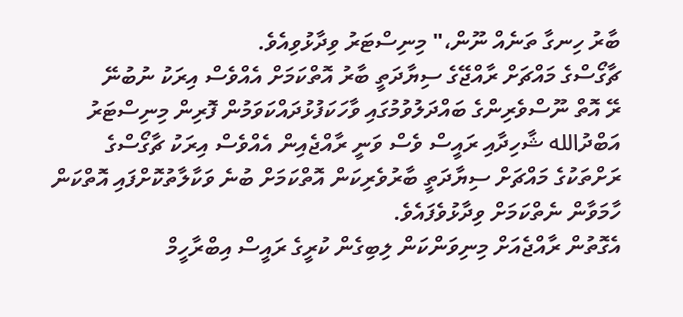ބާރު ހިނގާ ތަނެއް ނޫން،" މިނިސްޓަރު ވިދާޅުވިއެވެ.
ޗާގޯސްގެ މައްޗަށް ރާއްޖޭގެ ސިޔާދަތީ ބާރު އޮތްކަމަށް އެއްވެސް އިރަކު ނުބުނޭ
ރޭ އޮތް ނޫސްވެރިންގެ ބައްދަލުވުމުގައި ވާހަކަފުޅުދައްކަވަމުން ފޮރިން މިނިސްޓަރު އަބްދުالله ޝާހިދާއި ރައީސް ވެސް ވަނީ ރާއްޖެއިން އެއްވެސް އިރަކު ޗާގޯސްގެ ރަށްތަކުގެ މައްޗަށް ސިޔާދަތީ ބާރުވެރިކަން އޮތްކަމަށް ބުނެ ވަކާލާތުކޮށްފައި އޮތްކަން ހާމަވާން ނެތްކަމަށް ވިދާޅުވެފައެވެ.
އެގޮތުން ރާއްޖެއަށް މިނިވަންކަން ލިބިގެން ކުރީގެ ރައީސް އިބްރާހީމް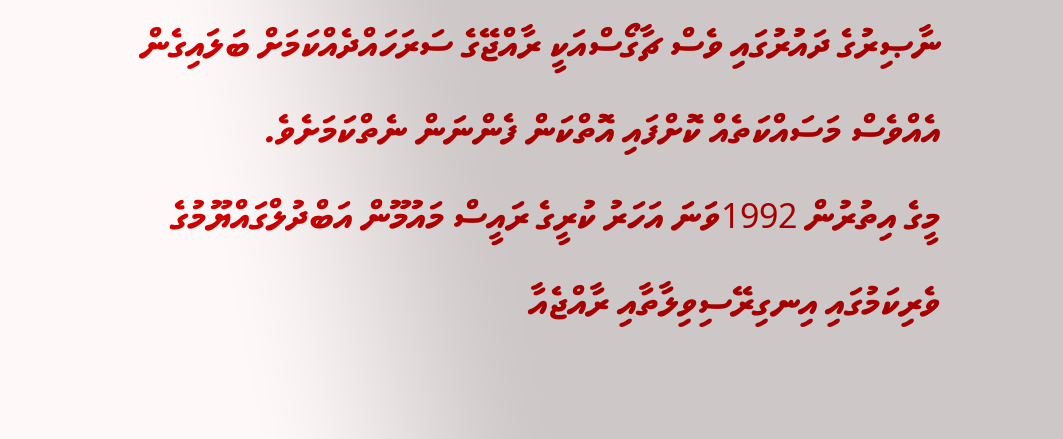ނާޞިރުގެ ދައުރުގައި ވެސް ޗާގޯސްއަކީ ރާއްޖޭގެ ސަރަހައްދެއްކަމަށް ބަލައިގެން އެއްވެސް މަސައްކަތެއް ކޮށްފައި އޮތްކަން ފެންނަން ނެތްކަމަށެވެ.
މީގެ އިތުރުން 1992ވަނަ އަހަރު ކުރީގެ ރައީސް މައުމޫން އަބްދުލްގައްޔޫމުގެ ވެރިކަމުގައި އިނގިރޭސިވިލާތާއި ރާއްޖެއާ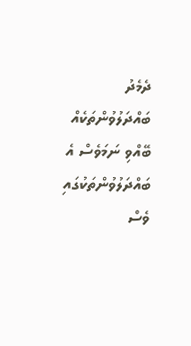ދެމެދު ބައްދަލުވުންތަކެއް ބޭއްވި ނަމަވެސް އެ ބައްދަލުވުންތަކުގައި ވެސް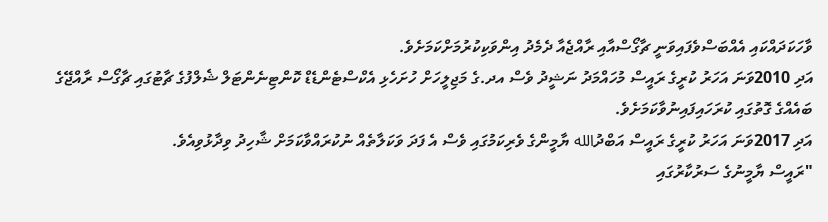ވާހަކަދައްކައި އެއްބަސްވެފައިވަނީ ޗާގޯސްއާއި ރާއްޖެއާ ދެމެދު އިންވަކިކުރުމަށްކަމަށެވެ.
އަދި 2010ވަނަ އަހަރު ކުރީގެ ރައީސް މުހައްމަދު ނަޝީދު ވެސް އދ.ގެ މަޖިލީހަށް ހުށަހެޅި އެކްސްޓެންޑެޑް ކޮންޓިނެންޓަލް ޝެލްފުގެ ޗާޓުގައި ޗާގޯސް ރާއްޖޭގެ ބައެއްގެ ގޮތުގައި ކުރަހައިފައިނުވާކަމަށެވެ.
އަދި 2017ވަނަ އަހަރު ކުރީގެ ރައީސް އަބްދުالله ޔާމީންގެ ވެރިކަމުގައި ވެސް އެ ފަދަ ވަކަލާތެއް ނުކުރައްވާކަމަށް ޝާހިދު ވިދާޅުވިއެވެ.
"ރައީސް ޔާމީނުގެ ސަރުކާރުގައި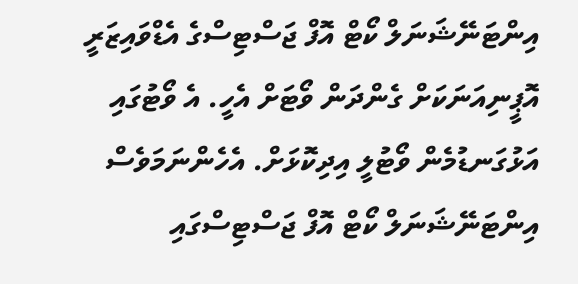އިންޓަނޭޝަނަލް ކޯޓް އޮފް ޖަސްޓިސްގެ އެޑްވައިޒަރީ އޮޕީނިއަނަކަށް ގެންދަން ވޯޓަށް އެހީ. އެ ވޯޓުގައި އަޅުގަނޑުމެން ވޯޓުލީ އިދިކޮޅަށް. އެހެންނަމަވެސް އިންޓަނޭޝަނަލް ކޯޓް އޮފް ޖަސްޓިސްގައި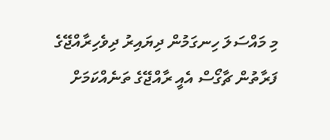މި މައްސަލަ ހިނގަމުން ދިޔައިރު ދިވެހިރާއްޖޭގެ ފަރާތުން ޗާގޯސް އެއީ ރާއްޖޭގެ ތަނެއްކަމަށް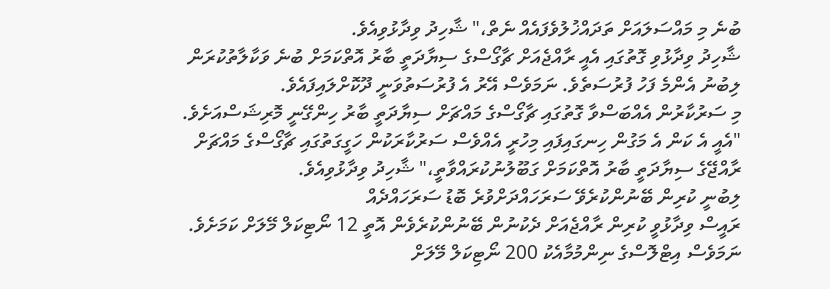ބުނެ މި މައްސަލައަށް ތަދައްޚުލުވެފައެއް ނެތް،" ޝާހިދު ވިދާޅުވިއެވެ.
ޝާހިދު ވިދާޅުވި ގޮތުގައި އެއީ ރާއްޖެއަށް ޗާގޯސްގެ ސިޔާދަތީ ބާރު އޮތްކަމަށް ބުނެ ވަކާލާތުކުރަން ލިބުނު އެންމެ ފަހު ފުރުސަތެވެ. ނަމަވެސް އޭރު އެ ފުރުސަތުވަނީ ދޫކޮށްލައިފައެވެ.
މި ސަރުކާރުން އެއްބަސްވާ ގޮތުގައި ޗާގޯސްގެ މައްޗަށް ސިޔާދަތީ ބާރު ހިންގޭނީ މޮރިޝަސްއަށެވެ.
"އެއީ އެ ކަން އެ މަގުން ހިނގައިފައި މިހުރީ އެއްވެސް ސަރުކާރަކުން ހަގީގަތުގައި ޗާގޯސްގެ މައްޗަށް ރާއްޖޭގެ ސިޔާދަތީ ބާރު އޮތްކަމަށް ގަބޫލުނުކުރައްވާތީ،" ޝާހިދު ވިދާޅުވިއެވެ.
ލިބުނީ ކުރިން ބޭނުންކުރެވޭ ސަރަހައްދަށްވުރެ ބޮޑު ސަރަހައްދެއް
ރައީސް ވިދާޅުވީ ކުރިން ރާއްޖެއަށް ދެކުނުން ބޭނުންކުރެވެން އޮތީ 12 ނޯޓިކަލް މޭލަށް ކަމަށެވެ. ނަމަވެސް އިޓްލޮސްގެ ނިންމުމާއެކު 200 ނޯޓިކަލް މޭލަށް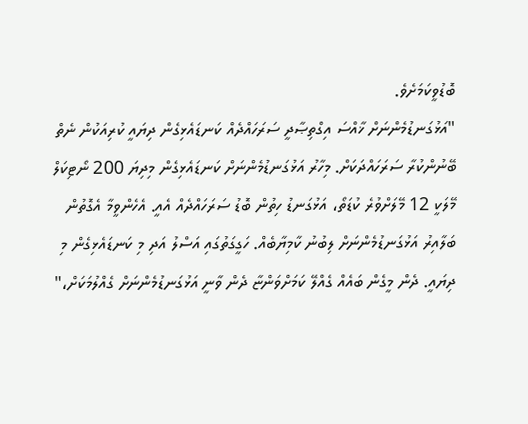ބޮޑުވީކަމަށެވެ.
"އަޅުގަނޑުމެންނަށް ޚާއްސަ އިގްތިޞާދީ ސަރަހައްދެއް ކަނޑައެޅިގެން ދިޔައީ ކުރިއަކުން ނެތް ބޭނުންކުރާ ސަރަހައްދަކަށް. މިހާރު އަޅުގަނޑުމެންނަށް ކަނޑައެޅިގެން މިދިޔަ 200 ނޯޓިކަލް މޭލަކީ 12 މޭލަށްވުރެ ކުޑަތޯ، އަޅުގަނޑު ހިތުން ބޮޑު ސަރަހައްދެއް އެއީ. އެހެންވީމާ އެގޮތުން ބަލާއިރު އަޅުގަނޑުމެންނަށް ލިބުނު ކާމިޔާބެއް. ހަގީގަތުގައި އަސްލު އަދި މި ކަނޑައެޅިގެން މި ދިޔައީ. ދެން މީގެން ބައެއް ގެއްލޭ ކަމަށްވަންޏާ ދެން ވާނީ އަޅުގަނޑުމެންނަށް ގެއްލުމަކަށް،"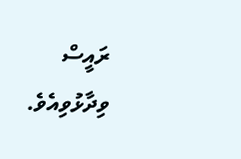ރައީސް ވިދާޅުވިއެވެ.